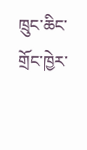ཁྲུང་ཆིང་གྲོང་ཁྱེར་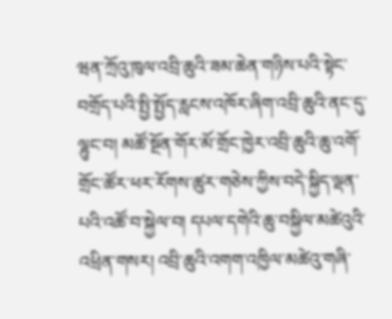ཝན་ཀྲོའུ་ཁུལ་འབྲི་ཆུའི་ཟམ་ཆེན་གཉིས་པའི་སྟེང་བགྲོད་པའི་སྤྱི་སྤྱོད་རླངས་འཁོར་ཞིག་འབྲི་ཆུའི་ནང་དུ་ལྷུང་བ། མཚོ་སྔོན་གོར་མོ་གྲོང་ཁྱེར་འབྲི་ཆུའི་ཆུ་འགོ་གྲོང་ཚོར་ཕར་རོགས་ཚུར་གཅེས་ཀྱིས་བདེ་སྐྱིད་ལྡན་པའི་འཚོ་བ་སྐྱེལ་བ། དཔལ་དགེའི་ཆུ་བསྐྱིལ་མཚེའུའི་འཕྲིན་གསར། འབྲི་ཆུའི་འགག་འཁྱིལ་མཚེའུ་གཞི་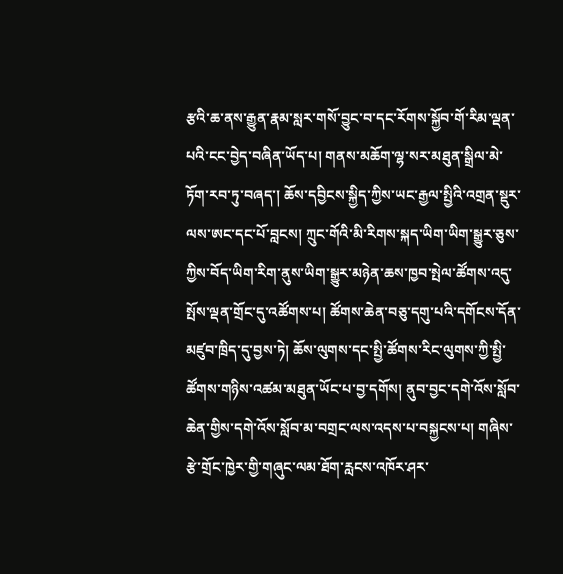རྩའི་ཆ་ནས་རྒྱུན་རྣམ་སླར་གསོ་བྱུང་བ་དང་རོགས་སྐྱོབ་གོ་རིམ་ལྡན་པའི་ངང་བྱེད་བཞིན་ཡོད་པ། གནས་མཆོག་ལྷ་སར་མཐུན་སྒྲིལ་མེ་ཏོག་རབ་ཏུ་བཞད་། ཆོས་དབྱིངས་སྐྱིད་ཀྱིས་ཡང་རྒྱལ་སྤྱིའི་འགྲན་སྡུར་ལས་ཨང་དང་པོ་བླངས། ཀྲུང་གོའི་མི་རིགས་སྐད་ཡིག་ཡིག་སྒྱུར་ཅུས་ཀྱིས་བོད་ཡིག་རིག་ནུས་ཡིག་སྒྱུར་མཉེན་ཆས་ཁྱབ་སྤེལ་ཚོགས་འདུ་སྤོས་ལྡན་གྲོང་དུ་འཚོགས་པ། ཚོགས་ཆེན་བཅུ་དགུ་པའི་དགོངས་དོན་མཛུབ་ཁྲིད་དུ་བྱས་ཏེ། ཆོས་ལུགས་དང་སྤྱི་ཚོགས་རིང་ལུགས་ཀྱི་སྤྱི་ཚོགས་གཉིས་འཚམ་མཐུན་ཡོང་པ་བྱ་དགོས། ནུབ་བྱང་དགེ་འོས་སློབ་ཆེན་གྱིས་དགེ་འོས་སློབ་མ་བགྲང་ལས་འདས་པ་བསྐྱངས་པ། གཞིས་རྩེ་གྲོང་ཁྱེར་གྱི་གཞུང་ལམ་ཐོག་རླངས་འཁོར་ཤར་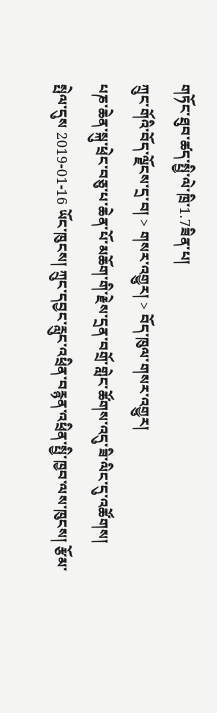གཏོང་ཐུབ་ཚད་སྤྱི་ལེ་ཁྲི་1.7ཟིན་པ།
ཀྲུང་གོའི་བོད་ལྗོངས་དྲ་བ། > གསར་འགྱུར། > བོད་ཁུལ་གསར་འགྱུར།
པཎ་ཆེན་སྐུ་ཕྲེང་བཅུ་པ་ཆེན་པོ་མཆོག་གི་རྗེས་དྲན་བགྲོ་གླེང་ཚོགས་འདུ་ཟི་ལིང་དུ་འཚོགས།
སྤེལ་དུས 2019-01-16 ཡོང་ཁུངས། ཀྲུང་དབྱང་རླུང་འཕྲིན་བརྙན་འཕྲིན་སྤྱི་ཁྱབ་ལས་ཁུངས། རྩོམ་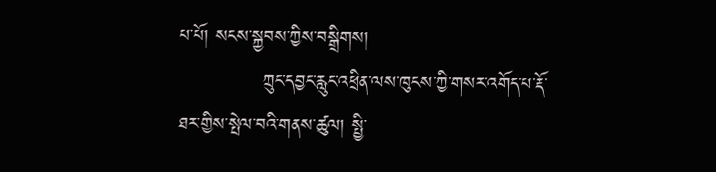པ་པོ། སངས་སྐྱབས་ཀྱིས་བསྒྲིགས།
             ཀྲུང་དབྱང་རླུང་འཕྲིན་ལས་ཁུངས་ཀྱི་གསར་འགོད་པ་རྡོ་ཐར་གྱིས་སྤེལ་བའི་གནས་ཚུལ། སྤྱི་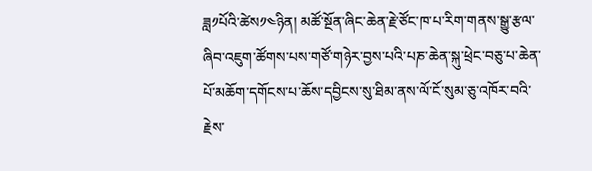ཟླ༡པོའི་ཚེས༡༤ཉིན། མཚོ་སྔོན་ཞིང་ཆེན་རྗེ་ཙོང་ཁ་པ་རིག་གནས་སྒྱུ་རྩལ་ཞིབ་འཇུག་ཚོགས་པས་གཙོ་གཉེར་བྱས་པའི་པཎ་ཆེན་སྐུ་ཕྲེང་བཅུ་པ་ཆེན་པོ་མཆོག་དགོངས་པ་ཆོས་དབྱིངས་སུ་ཐིམ་ནས་ལོ་ངོ་སུམ་ཅུ་འཁོར་བའི་རྗེས་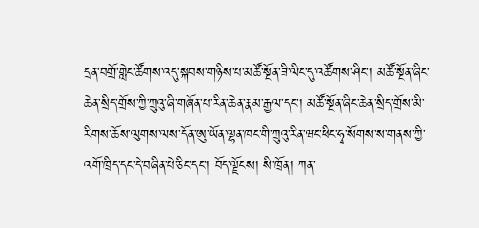དྲན་བགྲོ་གླེང་ཚོགས་འདུ་སྐབས་གཉིས་པ་མཚོ་སྔོན་ཟི་ལིང་དུ་འཚོགས་ཤིང་། མཚོ་སྔོན་ཞིང་ཆེན་སྲིད་གྲོས་ཀྱི་ཀྲུའུ་ཞི་གཞོན་པ་རིན་ཆེན་རྣམ་རྒྱལ་དང་། མཚོ་སྔོན་ཞིང་ཆེན་སྲིད་གྲོས་མི་རིགས་ཆོས་ལུགས་ལས་དོན་ཨུ་ཡོན་ལྷན་ཁང་གི་ཀྲུའུ་རིན་ཝང་ཕིང་ཧྭ་སོགས་ས་གནས་ཀྱི་འགོ་ཁྲིད་དང་དེ་བཞིན་པེ་ཅིང་དང་། བོད་ལྗོངས། སི་ཁྲོན། ཀན་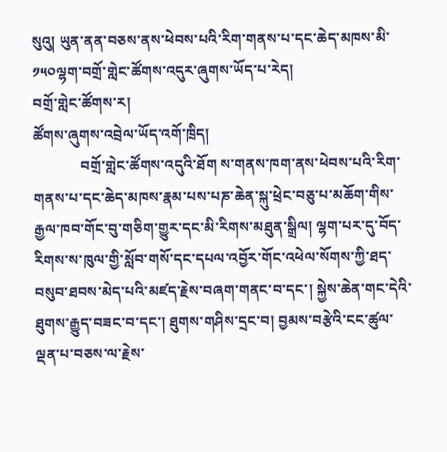སུའུ། ཡུན་ནན་བཅས་ནས་ཕེབས་པའི་རིག་གནས་པ་དང་ཆེད་མཁས་མི་༡༥༠ལྷག་བགྲོ་གླེང་ཚོགས་འདུར་ཞུགས་ཡོད་པ་རེད།
བགྲོ་གླེང་ཚོགས་ར།
ཚོགས་ཞུགས་འབྲེལ་ཡོད་འགོ་ཁྲིད།
             བགྲོ་གླེང་ཚོགས་འདུའི་ཐོག ས་གནས་ཁག་ནས་ཕེབས་པའི་རིག་གནས་པ་དང་ཆེད་མཁས་རྣམ་པས་པཎ་ཆེན་སྐུ་ཕྲེང་བཅུ་པ་མཆོག་གིས་རྒྱལ་ཁབ་གོང་བུ་གཅིག་གྱུར་དང་མི་རིགས་མཐུན་སྒྲིལ། ལྷག་པར་དུ་བོད་རིགས་ས་ཁུལ་གྱི་སློབ་གསོ་དང་དཔལ་འབྱོར་གོང་འཕེལ་སོགས་ཀྱི་ཐད་བསུབ་ཐབས་མེད་པའི་མཛད་རྗེས་བཞག་གནང་བ་དང་། སྐྱེས་ཆེན་གང་དེའི་ཐུགས་རྒྱུད་བཟང་བ་དང་། ཐུགས་གཤིས་དྲང་བ། བྱམས་བརྩེའི་ངང་ཚུལ་ལྡན་པ་བཅས་ལ་རྗེས་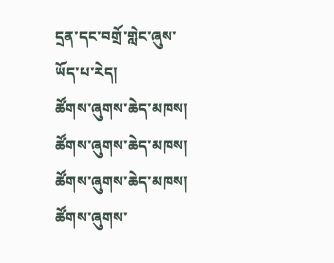དྲན་དང་བགྲོ་གླེང་ཞུས་ཡོད་པ་རེད།
ཚོགས་ཞུགས་ཆེད་མཁས།
ཚོགས་ཞུགས་ཆེད་མཁས།
ཚོགས་ཞུགས་ཆེད་མཁས།
ཚོགས་ཞུགས་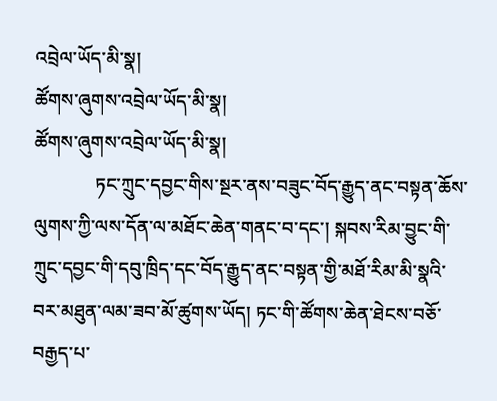འབྲེལ་ཡོད་མི་སྣ།
ཚོགས་ཞུགས་འབྲེལ་ཡོད་མི་སྣ།
ཚོགས་ཞུགས་འབྲེལ་ཡོད་མི་སྣ།
             ཏང་ཀྲུང་དབྱང་གིས་སྔར་ནས་བཟུང་བོད་རྒྱུད་ནང་བསྟན་ཆོས་ལུགས་ཀྱི་ལས་དོན་ལ་མཐོང་ཆེན་གནང་བ་དང་། སྐབས་རིམ་བྱུང་གི་ཀྲུང་དབྱང་གི་དབུ་ཁྲིད་དང་བོད་རྒྱུད་ནང་བསྟན་གྱི་མཐོ་རིམ་མི་སྣའི་བར་མཐུན་ལམ་ཟབ་མོ་ཚུགས་ཡོད། ཏང་གི་ཚོགས་ཆེན་ཐེངས་བཅོ་བརྒྱད་པ་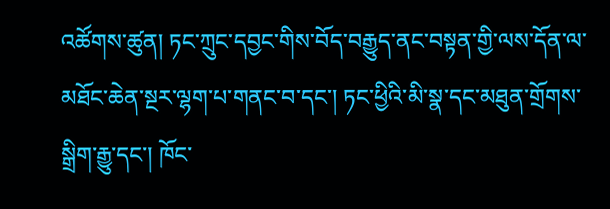འཚོགས་ཚུན། ཏང་ཀྲུང་དབྱང་གིས་བོད་བརྒྱུད་ནང་བསྟན་གྱི་ལས་དོན་ལ་མཐོང་ཆེན་སྔར་ལྷག་པ་གནང་བ་དང་། ཏང་ཕྱིའི་མི་སྣ་དང་མཐུན་གྲོགས་སྒྲིག་རྒྱུ་དང་། ཁོང་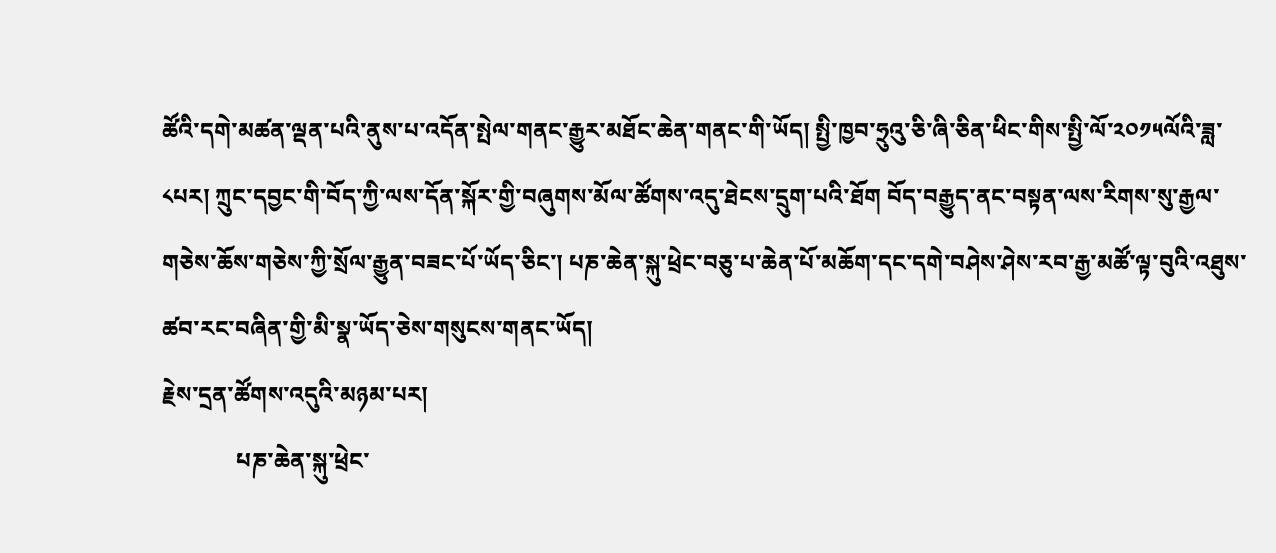ཚོའི་དགེ་མཚན་ལྡན་པའི་ནུས་པ་འདོན་སྤེལ་གནང་རྒྱུར་མཐོང་ཆེན་གནང་གི་ཡོད། སྤྱི་ཁྱབ་ཧྲུའུ་ཅི་ཞི་ཅིན་ཕིང་གིས་སྤྱི་ལོ་༢༠༡༥ལོའི་ཟླ་༨པར། ཀྲུང་དབྱང་གི་བོད་ཀྱི་ལས་དོན་སྐོར་གྱི་བཞུགས་མོལ་ཚོགས་འདུ་ཐེངས་དྲུག་པའི་ཐོག བོད་བརྒྱུད་ནང་བསྟན་ལས་རིགས་སུ་རྒྱལ་གཅེས་ཆོས་གཅེས་ཀྱི་སྲོལ་རྒྱུན་བཟང་པོ་ཡོད་ཅིང་། པཎ་ཆེན་སྐུ་ཕྲེང་བཅུ་པ་ཆེན་པོ་མཆོག་དང་དགེ་བཤེས་ཤེས་རབ་རྒྱ་མཚོ་ལྟ་བུའི་འཐུས་ཚབ་རང་བཞིན་གྱི་མི་སྣ་ཡོད་ཅེས་གསུངས་གནང་ཡོད།
རྗེས་དྲན་ཚོགས་འདུའི་མཉམ་པར།
             པཎ་ཆེན་སྐུ་ཕྲེང་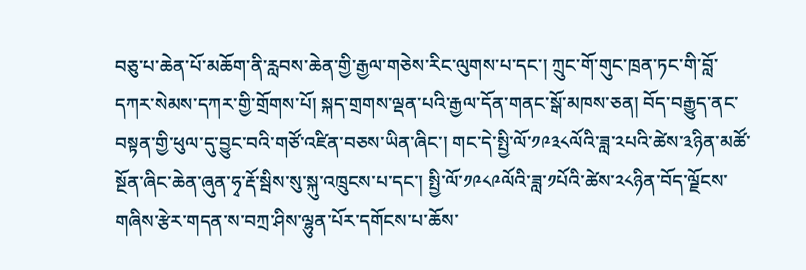བཅུ་པ་ཆེན་པོ་མཆོག་ནི་རླབས་ཆེན་གྱི་རྒྱལ་གཅེས་རིང་ལུགས་པ་དང་། ཀྲུང་གོ་གུང་ཁྲན་ཏང་གི་བློ་དཀར་སེམས་དཀར་གྱི་གྲོགས་པོ། སྐད་གྲགས་ལྡན་པའི་རྒྱལ་དོན་གནང་སྒོ་མཁས་ཅན། བོད་བརྒྱུད་ནང་བསྟན་གྱི་ཕུལ་དུ་བྱུང་བའི་གཙོ་འཛིན་བཅས་ཡིན་ཞིང་། གང་དེ་སྤྱི་ལོ་༡༩༣༨ལོའི་ཟླ་༢པའི་ཚེས་༣ཉིན་མཚོ་སྔོན་ཞིང་ཆེན་ཞུན་ཧྭ་རྡོ་སྦིས་སུ་སྐུ་འཁྲུངས་པ་དང་། སྤྱི་ལོ་༡༩༨༩ལོའི་ཟླ་༡པོའི་ཚེས་༢༨ཉིན་བོད་ལྗོངས་གཞིས་རྩེར་གདན་ས་བཀྲ་ཤིས་ལྷུན་པོར་དགོངས་པ་ཆོས་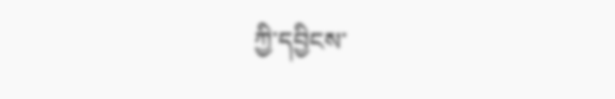ཀྱི་དབྱིངས་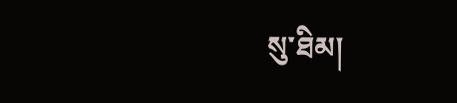སུ་ཐིམ།